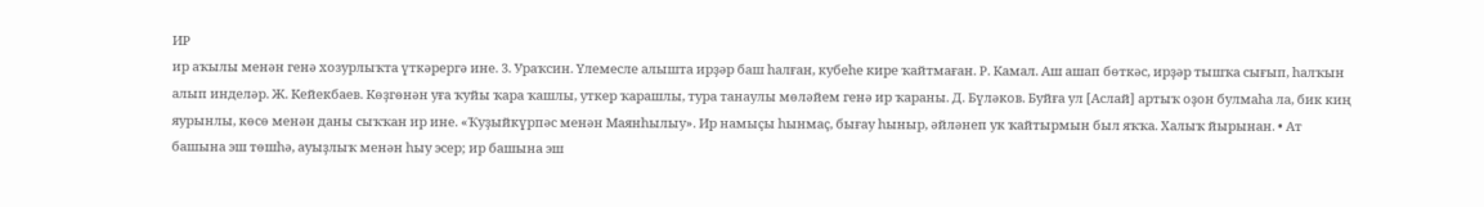ИР
ир аҡылы менән генә хозурлыҡта үткәрергә ине. 3. Ураҡсин. Үлемесле алышта ирҙәр баш һалған, кубеһе кире ҡайтмаған. Р. Камал. Аш ашап бөткәс, ирҙәр тышҡа сығып, һалҡын алып инделәр. Ж. Кейекбаев. Көҙгөнән уға ҡуйы ҡара ҡашлы, уткер ҡарашлы, тура танаулы мөләйем генә ир ҡараны. Д. Бүләков. Буйға ул [Аслай] артыҡ оҙон булмаһа ла, бик киң яурынлы, көсө менән даны сыҡҡан ир ине. «Ҡуҙыйкүрпәс менән Маянһылыу». Ир намыҫы һынмаҫ, бығау һыныр, әйләнеп ук ҡайтырмын был яҡҡа. Халыҡ йырынан. • Ат башына эш төшһә, ауыҙлыҡ менән һыу эсер; ир башына эш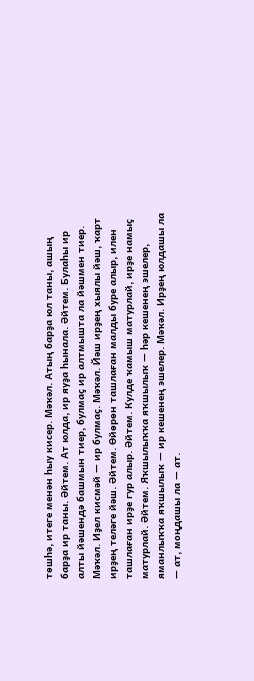төшһә, итеге менән һыу кисер. Мәҡәл. Атың барҙа юл таны, ашың барҙа ир таны. Әйтем. Ат юлда, ир яуҙа һынала. Әйтем. Булаһы ир алты йәшендә башмын тиер, булмаҫ ир алтмышта ла йәшмен тиер. Мәҡәл. Иҙел кисмәй — ир булмаҫ. Мәҡәл. Йәш ирҙең хыялы йәш, ҡарт ирҙең теләге йәш. Әйтем. Өйөрөн ташлаған малды буре алыр, илен ташлаған ирҙе гур алыр. Әйтем. Кулде ҡамыш матурлай, ирҙе намыҫ матурлай. Әйтем. Яҡшылыҡҡа яҡшылыҡ — һәр кешенең эшелер, яманлыҡҡа яҡшылыҡ — ир кешенең эшелер. Мәҡәл. Ирҙең юлдашы ла — ат, моңдашы ла — ат.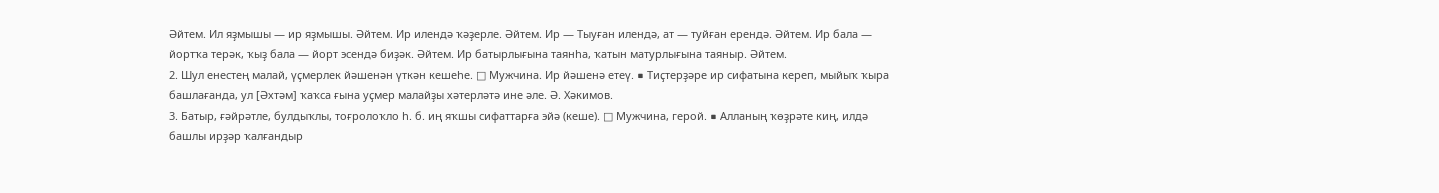Әйтем. Ил яҙмышы — ир яҙмышы. Әйтем. Ир илендә ҡәҙерле. Әйтем. Ир — Тыуған илендә, ат — туйған ерендә. Әйтем. Ир бала — йортҡа терәк, ҡыҙ бала — йорт эсендә биҙәк. Әйтем. Ир батырлығына таянһа, ҡатын матурлығына таяныр. Әйтем.
2. Шул енестең малай, үҫмерлек йәшенән үткән кешеһе. □ Мужчина. Ир йәшенә етеү. ■ Тиҫтерҙәре ир сифатына кереп, мыйыҡ ҡыра башлағанда, ул [Әхтәм] ҡаҡса ғына уҫмер малайҙы хәтерләтә ине әле. Ә. Хәкимов.
3. Батыр, ғәйрәтле, булдыҡлы, тоғролоҡло һ. б. иң яҡшы сифаттарға эйә (кеше). □ Мужчина, герой. ■ Алланың ҡөҙрәте киң, илдә башлы ирҙәр ҡалғандыр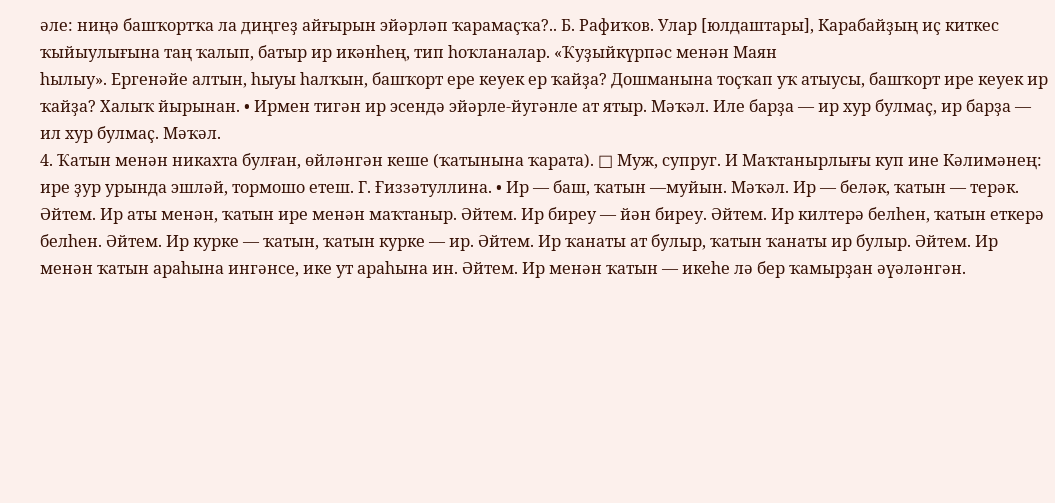әле: ниңә башҡортҡа ла диңгеҙ айғырын эйәрләп ҡарамаҫҡа?.. Б. Рафиҡов. Улар [юлдаштары], Карабайҙың иҫ киткес ҡыйыулығына таң ҡалып, батыр ир икәнһең, тип һоҡланалар. «Ҡуҙыйкүрпәс менән Маян
һылыу». Ергенәйе алтын, һыуы һалҡын, башҡорт ере кеуек ер ҡайҙа? Дошманына тоҫҡап уҡ атыусы, башҡорт ире кеуек ир ҡайҙа? Халыҡ йырынан. • Ирмен тигән ир эсендә эйәрле-йугәнле ат ятыр. Мәҡәл. Иле барҙа — ир хур булмаҫ, ир барҙа — ил хур булмаҫ. Мәҡәл.
4. Ҡатын менән никахта булған, өйләнгән кеше (ҡатынына ҡарата). □ Муж, супруг. И Маҡтанырлығы куп ине Кәлимәнең: ире ҙур урында эшләй, тормошо етеш. Г. Ғиззәтуллина. • Ир — баш, ҡатын —муйын. Мәҡәл. Ир — беләк, ҡатын — терәк. Әйтем. Ир аты менән, ҡатын ире менән маҡтаныр. Әйтем. Ир биреу — йән биреу. Әйтем. Ир килтерә белһен, ҡатын еткерә белһен. Әйтем. Ир курке — ҡатын, ҡатын курке — ир. Әйтем. Ир ҡанаты ат булыр, ҡатын ҡанаты ир булыр. Әйтем. Ир менән ҡатын араһына ингәнсе, ике ут араһына ин. Әйтем. Ир менән ҡатын — икеһе лә бер ҡамырҙан әүәләнгән.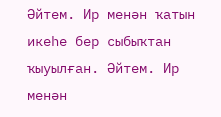Әйтем. Ир менән ҡатын икеһе бер сыбыҡтан ҡыуылған. Әйтем. Ир менән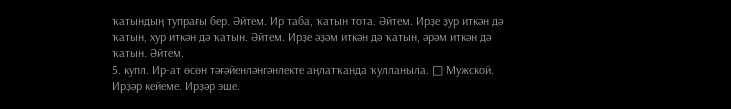ҡатындың тупрағы бер. Әйтем. Ир таба, ҡатын тота. Әйтем. Ирҙе ҙур иткән дә ҡатын, хур иткән дә ҡатын. Әйтем. Ирҙе әҙәм иткән дә ҡатын, әрәм иткән дә ҡатын. Әйтем.
5. купл. Ир-ат өсөн тәғәйенләнгәнлекте аңлатҡанда ҡулланыла. □ Мужской. Ирҙәр кейеме. Ирҙәр эше.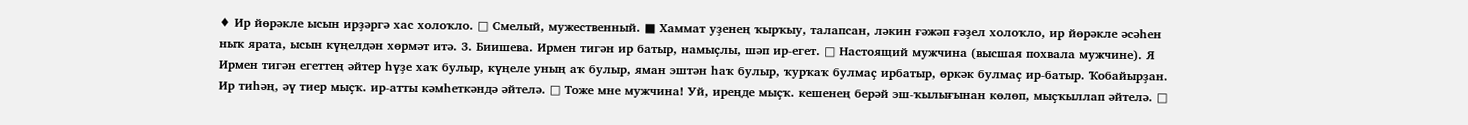♦ Ир йөрәкле ысын ирҙәргә хас холоҡло. □ Смелый, мужественный. ■ Хаммат уҙенең ҡырҡыу, талапсан, ләкин ғәжәп ғәҙел холоҡло, ир йөрәкле әсәһен ныҡ ярата, ысын күңелдән хөрмәт итә. 3. Биишева. Ирмен тигән ир батыр, намыҫлы, шәп ир-егет. □ Настоящий мужчина (высшая похвала мужчине). Я Ирмен тигән егеттең әйтер һүҙе хаҡ булыр, күңеле уның аҡ булыр, яман эштән һаҡ булыр, ҡурҡаҡ булмаҫ ирбатыр, өркәк булмаҫ ир-батыр. Ҡобайырҙан. Ир тиһәң, әү тиер мыҫҡ. ир-атты кәмһеткәндә әйтелә. □ Тоже мне мужчина! Уй, иреңде мыҫҡ. кешенең берәй эш-ҡылығынан көлөп, мыҫҡыллап әйтелә. □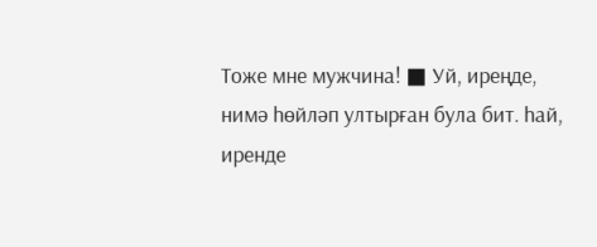Тоже мне мужчина! ■ Уй, иреңде, нимә һөйләп ултырған була бит. һай, иренде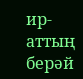ир-аттың берәй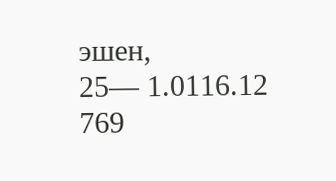эшен,
25— 1.0116.12
769